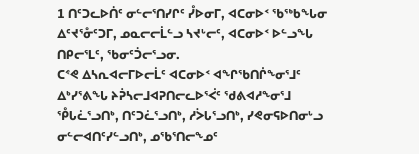1 ᑎᑦᑐᓚᐅᑏᑦ ᓂᓪᓕᕐᑎᓯᒋᑦ ᓮᐅᓂᒥ, ᐊᑕᓂᐅᑉ ᖃᖅᑲᖓᓂ ᐃᑦᔪᕐᓁᑦᑐᒥ, ᓄᓇᓕᓕᒫᓪᓗ ᓴᔪᒡᓕᑦ, ᐊᑕᓂᐅᑉ ᐅᓪᓗᖓ ᑎᑭᓕᕐᒪᑦ, ᖃᓂᑦᑑᓕᕐᓗᓂ.
ᑕᕝᕙ ᐃᓴᕆᐊᓕᒥᐅᓕᒫᑦ ᐊᑕᓂᐅᑉ ᐊᖏᖃᑎᒌᖕᓂᕐᒧᑦ ᐃᒃᓯᕐᕕᖓ ᔨᕉᓴᓕᒧᐊᕈᑎᓕᓚᐅᕐᐹᑦ ᖁᕕᐊᓱᖕᓂᕐᒧ ᕾᒐᓛᕐᓗᑎᒃ, ᑎᑦᑐᓛᕐᓗᑎᒃ, ᓱᐴᒐᕐᓗᑎᒃ, ᓯᕙᓂᕋᐅᑎᓂᒡᓗ ᓂᓪᓕᐊᑎᑦᓯᓪᓗᑎᒃ, ᓄᖃᕐᑎᓕᖕᓄᑦ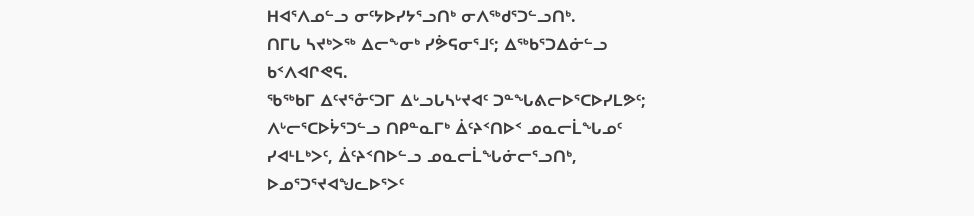ᕼᐊᕐᐱᓄᓪᓗ ᓂᑦᔭᐅᓯᔭᕐᓗᑎᒃ ᓂᐱᖅᑯᕐᑐᓪᓗᑎᒃ.
ᑎᒥᒐ ᓴᔪᒃᐳᖅ ᐃᓕᖕᓂᒃ ᓯᕘᕋᓂᕐᒧᑦ; ᐃᖅᑲᕐᑐᐃᓃᓪᓗ ᑲᑉᐱᐊᒋᕙᕋ.
ᖃᖅᑲᒥ ᐃᑦᔪᕐᓁᑦᑐᒥ ᐃᒡᓗᒐᓴᒡᔪᐊᑦ ᑐᓐᖓᕕᓕᐅᕐᑕᐅᓯᒪᕗᑦ;
ᐱᒡᓕᕐᑕᐅᔮᕐᑐᓪᓗ ᑎᑭᓐᓇᒥᒃ ᐄᑦᔨᑉᑎᐅᑉ ᓄᓇᓕᒫᖓᓄᑦ ᓯᐊᒻᒪᒃᐳᑦ, ᐄᑦᔨᑉᑎᐅᓪᓗ ᓄᓇᓕᒫᖓᓃᓕᕐᓗᑎᒃ, ᐅᓄᕐᑐᕐᔪᐊᖑᓚᐅᕐᐳᑦ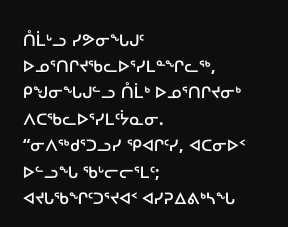ᑍᒫᒡᓗ ᓯᕗᓂᖓᒍᑦ ᐅᓄᕐᑎᒋᔪᖃᓚᐅᕐᓯᒪᓐᖏᓚᖅ, ᑭᖑᓂᖓᒍᓪᓗ ᑍᒫᒃ ᐅᓄᕐᑎᒋᔪᓂᒃ ᐱᑕᖃᓚᐅᕐᓯᒪᑦᔮᓇᓂ.
“ᓂᐱᖅᑯᕐᑐᓗᓯ ᕿᐊᒋᑦᓯ, ᐊᑕᓂᐅᑉ ᐅᓪᓗᖓ ᖃᒡᓕᓕᕐᒪᑦ; ᐊᔪᒐᖃᖏᑦᑐᕐᔪᐊᑉ ᐊᓯᕈᐃᕕᒃᓴᖓ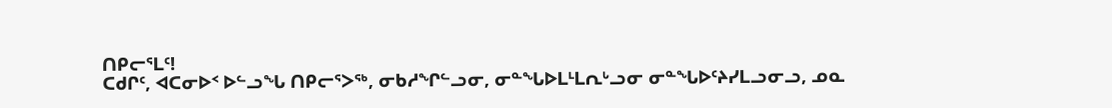ᑎᑭᓕᕐᒪᑦ!
ᑕᑯᒋᑦ, ᐊᑕᓂᐅᑉ ᐅᓪᓗᖓ ᑎᑭᓕᕐᐳᖅ, ᓂᑲᓱᖏᓪᓗᓂ, ᓂᓐᖓᐅᒪᒻᒪᕆᒡᓗᓂ ᓂᓐᖓᐅᑦᔨᓯᒪᓗᓂᓗ, ᓄᓇ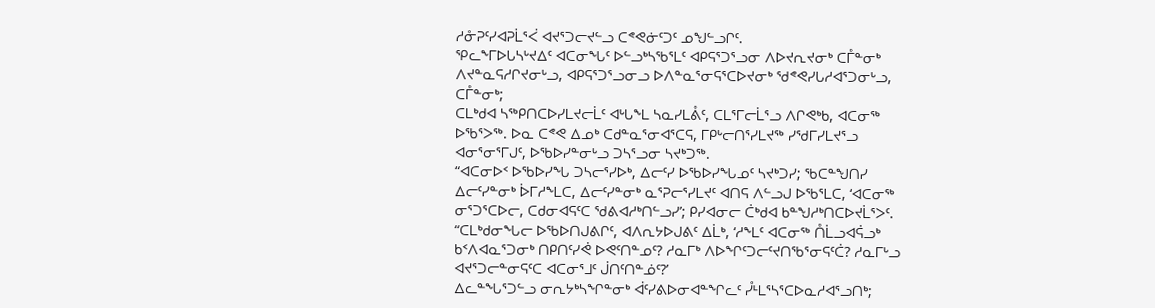ᓱᓁᕈᑦᓯᐊᕈᒫᕐᐹ ᐊᔪᕐᑐᓕᔪᓪᓗ ᑕᕝᕙᓃᑦᑐᑦ ᓄᖑᓪᓗᒋᑦ.
ᕿᓚᖕᒥᐅᒐᓴᒡᔪᐃᑦ ᐊᑕᓂᖓᑦ ᐅᓪᓗᒃᓴᖃᕐᒪᑦ ᐊᑭᕋᕐᑐᕐᓗᓂ ᐱᐅᔪᕆᔪᓂᒃ ᑕᒤᓐᓂᒃ ᐱᔪᓐᓇᕋᓱᒋᔪᓂᒡᓗ, ᐊᑭᕋᕐᑐᕐᓗᓂᓗ ᐅᐱᓐᓇᕐᓂᕋᕐᑕᐅᔪᓂᒃ ᖁᕝᕙᓯᒐᓱᐊᕐᑐᓂᒡᓗ, ᑕᒤᓐᓂᒃ;
ᑕᒪᒃᑯᐊ ᓴᖅᑭᑎᑕᐅᓯᒪᔪᓕᒫᑦ ᐊᒡᒐᖕᒪ ᓴᓇᓯᒪᕔᑦ, ᑕᒪᕐᒥᓕᒫᕐᓗ ᐱᒋᕙᒃᑲ, ᐊᑕᓂᖅ ᐅᖃᕐᐳᖅ. ᐅᓇ ᑕᕝᕙ ᐃᓄᒃ ᑕᑯᓐᓇᕐᓂᐊᕐᑕᕋ, ᒥᑭᒡᓕᑎᕐᓯᒪᔪᖅ ᓯᖁᒥᓯᒪᔪᕐᓗ ᐊᓂᕐᓂᕐᒥᒍᑦ, ᐅᖃᐅᓯᓐᓂᒡᓗ ᑐᓴᕐᓗᓂ ᓴᔪᒃᑐᖅ.
“ᐊᑕᓂᐅᑉ ᐅᖃᐅᓯᖓ ᑐᓴᓕᕐᓯᐅᒃ, ᐃᓕᑦᓯ ᐅᖃᐅᓯᖓᓄᑦ ᓴᔪᒃᑐᓯ; ᖃᑕᓐᖑᑎᓯ ᐃᓕᑦᓯᓐᓂᒃ ᐆᒥᓱᖕᒪᑕ, ᐃᓕᑦᓯᓐᓂᒃ ᓇᕐᕈᓕᕐᓯᒪᔪᑦ ᐊᑎᕋ ᐱᓪᓗᒍ ᐅᖃᕐᒪᑕ, ‘ᐊᑕᓂᖅ ᓂᕐᑐᕐᑕᐅᓕ, ᑕᑯᓂᐊᕋᑦᑕ ᖁᕕᐊᓱᒃᑎᓪᓗᓯ’; ᑭᓯᐊᓂᓕ ᑖᒃᑯᐊ ᑲᓐᖑᓱᒃᑎᑕᐅᔪᒫᕐᐳᑦ.
“ᑕᒪᒃᑯᓂᖓᓕ ᐅᖃᐅᑎᒍᕕᒋᑦ, ᐊᐱᕆᔭᐅᒍᕕᑦ ᐃᒫᒃ, ‘ᓱᖕᒪᑦ ᐊᑕᓂᖅ ᑍᒫᓗᐊᕌᓗᒃ ᑲᑉᐱᐊᓇᕐᑐᓂᒃ ᑎᑭᑎᑦᓯᕚ ᐅᕙᑦᑎᓐᓄᑦ? ᓱᓇᒥᒃ ᐱᐅᖏᑦᑐᓕᑦᔪᑎᖃᕐᓂᕋᑦᑖ? ᓱᓇᒥᒡᓗ ᐊᔪᕐᑐᓕᓐᓂᕋᑦᑕ ᐊᑕᓂᕐᒧᑦ ᒎᑎᑦᑎᓐᓅᑦ?’
ᐃᓚᓐᖓᕐᑐᓪᓗ ᓂᕆᔭᒃᓴᖏᓐᓂᒃ ᐋᑦᓯᕕᐅᓂᐊᓐᖏᓚᑦ ᓮᒻᒪᕐᓴᕐᑕᐅᓇᓱᐊᕐᓗᑎᒃ;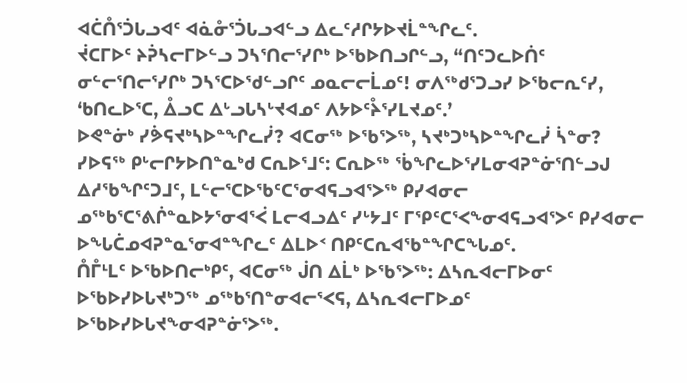ᐊᑖᑍᕐᑑᒐᓗᐊᑦ ᐊᓈᓁᕐᑑᒐᓗᐊᓪᓗ ᐃᓚᑦᓱᒋᔭᐅᔪᒫᓐᖏᓚᑦ.
ᔫᑕᒥᐅᑦ ᔨᕉᓴᓕᒥᐅᓪᓗ ᑐᓴᕐᑎᓕᕐᓯᒋᒃ ᐅᖃᐅᑎᓗᒋᓪᓗ, “ᑎᑦᑐᓚᐅᑏᑦ ᓂᓪᓕᕐᑎᓕᕐᓯᒋᒃ ᑐᓴᕐᑕᐅᖁᓪᓗᒋᑦ ᓄᓇᓕᓕᒫᓄᑦ! ᓂᐱᖅᑯᕐᑐᓗᓯ ᐅᖃᓕᕆᑦᓯ, ‘ᑲᑎᓚᐅᕐᑕ, ᐂᓗᑕ ᐃᒡᓗᒐᓴᒡᔪᐊᓄᑦ ᐱᔭᐅᑦᔧᕐᓯᒪᔪᓄᑦ.’
ᐅᕙᓐᓃᒃ ᓯᕘᕋᔪᒃᓴᐅᓐᖏᓚᓰ? ᐊᑕᓂᖅ ᐅᖃᕐᐳᖅ, ᓴᔪᒃᑐᒃᓴᐅᓐᖏᓚᓰ ᓵᓐᓂ? ᓯᐅᕋᖅ ᑭᒡᓕᒋᔭᐅᑎᓐᓇᒃᑯ ᑕᕆᐅᕐᒧᑦ: ᑕᕆᐅᖅ ᖄᖏᓚᐅᕐᓯᒪᓂᐊᕈᓐᓃᕐᑎᓪᓗᒍ ᐃᓱᖃᖏᑦᑐᒧᑦ, ᒪᓪᓕᕐᑕᐅᖃᑦᑕᕐᓂᐊᕋᓗᐊᕐᐳᖅ ᑭᓯᐊᓂᓕ ᓄᖅᑲᕐᑕᕐᕕᒌᓐᓇᐅᔭᕐᓂᐊᕐᐹ ᒪᓕᐊᓗᐃᑦ ᓯᒡᔭᒧᑦ ᒥᕿᑦᑕᕐᐸᖕᓂᐊᕋᓗᐊᕐᐳᑦ ᑭᓯᐊᓂᓕ ᐅᖓᑖᓄᐊᕈᓐᓇᕐᓂᐊᓐᖏᓚᑦ ᐃᒪᐅᑉ ᑎᑭᑦᑕᕆᐊᖃᓐᖏᑕᖓᓄᑦ.
ᑍᒤᒻᒪᑦ ᐅᖃᐅᑎᓕᒃᑭᑦ, ᐊᑕᓂᖅ ᒎᑎ ᐃᒫᒃ ᐅᖃᕐᐳᖅ: ᐃᓴᕆᐊᓕᒥᐅᓂᑦ ᐅᖃᐅᓯᐅᒐᔪᒃᑐᖅ ᓄᖅᑲᕐᑎᓐᓂᐊᓕᕐᐸᕋ, ᐃᓴᕆᐊᓕᒥᐅᓄᑦ ᐅᖃᐅᓯᐅᒐᔪᖕᓂᐊᕈᓐᓃᕐᐳᖅ.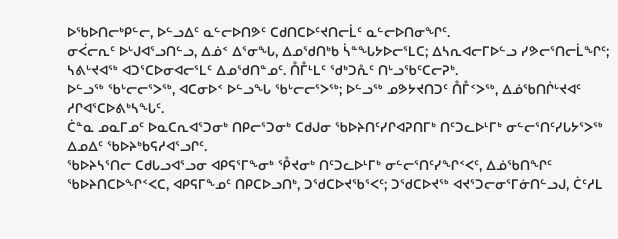ᐅᖃᐅᑎᓕᒃᑭᓪᓕ, ᐅᓪᓗᐃᑦ ᓇᓪᓕᐅᑎᕗᑦ ᑕᑯᑎᑕᐅᑦᔪᑎᓕᒫᑦ ᓇᓪᓕᐅᑎᓂᖏᑦ.
ᓂᐹᓕᕆᑦ ᐅᒡᒍᐊᕐᓗᑎᓪᓗ, ᐃᓅᑉ ᐃᕐᓂᖓ, ᐃᓄᖁᑎᒃᑲ ᓵᓐᖓᔭᐅᓕᕐᒪᑕ; ᐃᓴᕆᐊᓕᒥᐅᓪᓗ ᓯᕗᓕᕐᑎᓕᒫᖏᑦ; ᓴᕕᒡᔪᐊᖅ ᐊᑐᕐᑕᐅᓂᐊᓕᕐᒪᑦ ᐃᓄᖁᑎᓐᓄᑦ. ᑍᒤᒻᒪᑦ ᖁᒃᑐᕅᑦ ᑎᒡᓗᖃᑦᑕᓕᕈᒃ.
ᐅᓪᓗᖅ ᖃᒡᓕᓕᕐᐳᖅ, ᐊᑕᓂᐅᑉ ᐅᓪᓗᖓ ᖃᒡᓕᓕᕐᐳᖅ; ᐅᓪᓗᖅ ᓄᕗᔭᔪᑎᑐᑦ ᑍᒤᑉᐳᖅ, ᐃᓅᖃᑎᒌᒡᔪᐊᑦ ᓱᒋᐊᕐᑕᐅᕕᒃᓴᖓᑦ.
ᑖᓐᓇ ᓄᓇᒥᓄᑦ ᐅᓇᑕᕆᐊᕐᑐᓂᒃ ᑎᑭᓕᕐᑐᓂᒃ ᑕᑯᒍᓂ ᖃᐅᔨᑎᑦᓯᒋᐊᕈᑎᒥᒃ ᑎᑦᑐᓚᐅᒻᒥᒃ ᓂᓪᓕᕐᑎᑦᓯᒐᔭᕐᐳᖅ ᐃᓄᐃᑦ ᖃᐅᔨᒃᑲᕋᓱᐊᕐᓗᒋᑦ.
ᖃᐅᔨᓴᕐᑎᓕ ᑕᑯᒐᓗᐊᕐᓗᓂ ᐊᑭᕋᕐᒥᖕᓂᒃ ᕾᔪᓂᒃ ᑎᑦᑐᓚᐅᒻᒥᒃ ᓂᓪᓕᕐᑎᑦᓯᖏᑉᐸᑦ, ᐃᓅᖃᑎᖏᑦ ᖃᐅᔨᑎᑕᐅᖏᑉᐸᑕ, ᐊᑭᕋᒥᖕᓄᑦ ᑎᑭᑕᐅᓗᑎᒃ, ᑐᖁᑕᐅᔪᖃᕐᐸᑦ; ᑐᖁᑕᐅᔪᖅ ᐊᔪᕐᑐᓕᓂᕐᒥᓃᑎᓪᓗᒍ, ᑖᑦᓱᒪ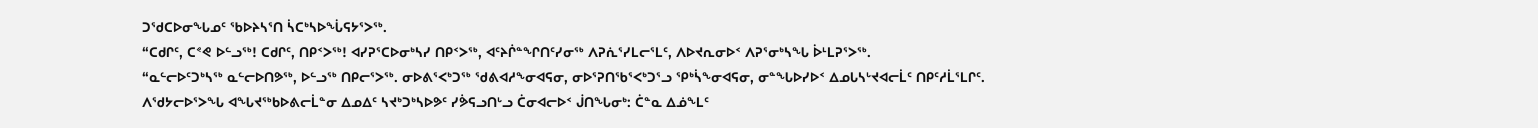ᑐᖁᑕᐅᓂᖓᓄᑦ ᖃᐅᔨᓴᕐᑎ ᓵᑕᒃᓴᐅᖔᕋᔭᕐᐳᖅ.
“ᑕᑯᒋᑦ, ᑕᕝᕙ ᐅᓪᓗᖅ! ᑕᑯᒋᑦ, ᑎᑭᑉᐳᖅ! ᐊᓯᕈᕐᑕᐅᓂᒃᓴᓯ ᑎᑭᑉᐳᖅ, ᐊᑦᔨᒌᓐᖏᑎᑦᓯᓂᖅ ᐱᕈᕇᕐᓯᒪᓕᕐᒪᑦ, ᐱᐅᔪᕆᓂᐅᑉ ᐱᕈᕐᓂᒃᓴᖓ ᐆᒻᒪᕈᕐᐳᖅ.
“ᓇᓪᓕᐅᑦᑐᒃᓴᖅ ᓇᓪᓕᐅᑎᕗᖅ, ᐅᓪᓗᖅ ᑎᑭᓕᕐᐳᖅ. ᓂᐅᕕᕐᐸᒃᑐᖅ ᖁᕕᐊᓱᖕᓂᐊᕋᓂ, ᓂᐅᕐᕈᑎᖃᕐᐸᒃᑐᕐᓗ ᕿᒃᓵᖕᓂᐊᕋᓂ, ᓂᓐᖓᐅᓯᐅᑉ ᐃᓄᒐᓴᒡᔪᐊᓕᒫᑦ ᑎᑭᑦᓱᒫᕐᒪᒋᑦ.
ᐱᖁᔭᓕᐅᕐᐳᖓ ᐊᖓᔪᖅᑲᐅᕕᓕᒫᓐᓂ ᐃᓄᐃᑦ ᓴᔪᒃᑐᒃᓴᐅᕗᑦ ᓯᕘᕋᓗᑎᒡᓗ ᑖᓂᐊᓕᐅᑉ ᒎᑎᖓᓂᒃ: ᑖᓐᓇ ᐃᓅᖕᒪᑦ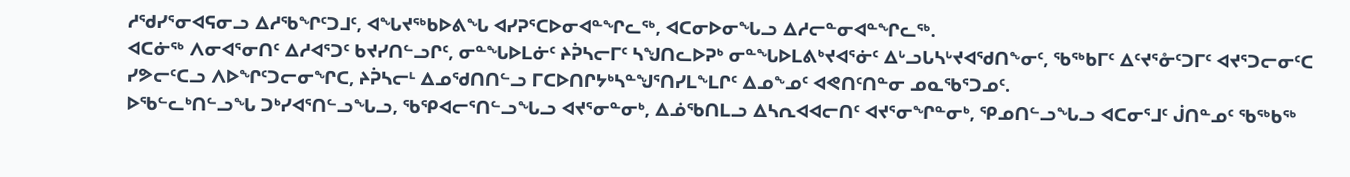ᓱᖁᓯᕐᓂᐊᕋᓂᓗ ᐃᓱᖃᖏᑦᑐᒧᑦ, ᐊᖓᔪᖅᑲᐅᕕᖓ ᐊᓯᕈᕐᑕᐅᓂᐊᓐᖏᓚᖅ, ᐊᑕᓂᐅᓂᖓᓗ ᐃᓱᓕᓐᓂᐊᓐᖏᓚᖅ.
ᐊᑕᓃᖅ ᐱᓂᐊᕐᓂᑎᑦ ᐃᓱᐊᕐᑐᑦ ᑲᔪᓯᑎᓪᓗᒋᑦ, ᓂᓐᖓᐅᒪᓃᑦ ᔨᕉᓴᓕᒥᑦ ᓴᖑᑎᓚᐅᕈᒃ ᓂᓐᖓᐅᒪᕕᒃᔪᐊᕐᓃᑦ ᐃᒡᓗᒐᓴᒡᔪᐊᖁᑎᖕᓂᑦ, ᖃᖅᑲᒥᑦ ᐃᑦᔪᕐᓁᑦᑐᒥᑦ ᐊᔪᕐᑐᓕᓂᑦᑕ ᓯᕗᓕᑦᑕᓗ ᐱᐅᖏᑦᑐᓕᓂᖏᑕ, ᔨᕉᓴᓕᒻ ᐃᓄᖁᑎᑎᓪᓗ ᒥᑕᐅᑎᒋᔭᒃᓴᓐᖑᕐᑎᓯᒪᖕᒪᒋᑦ ᐃᓄᖕᓄᑦ ᐊᕙᑎᑦᑎᓐᓂ ᓄᓇᖃᕐᑐᓄᑦ.
ᐅᖃᓪᓚᒃᑎᓪᓗᖓ ᑐᒃᓯᐊᕐᑎᓪᓗᖓᓗ, ᖃᕿᐊᓕᕐᑎᓪᓗᖓᓗ ᐊᔪᕐᓂᓐᓂᒃ, ᐃᓅᖃᑎᒪᓗ ᐃᓴᕆᐊᐊᓕᑎᑦ ᐊᔪᕐᓂᖏᓐᓂᒃ, ᕿᓄᑎᓪᓗᖓᓗ ᐊᑕᓂᕐᒧᑦ ᒎᑎᓐᓄᑦ ᖃᖅᑲᖅ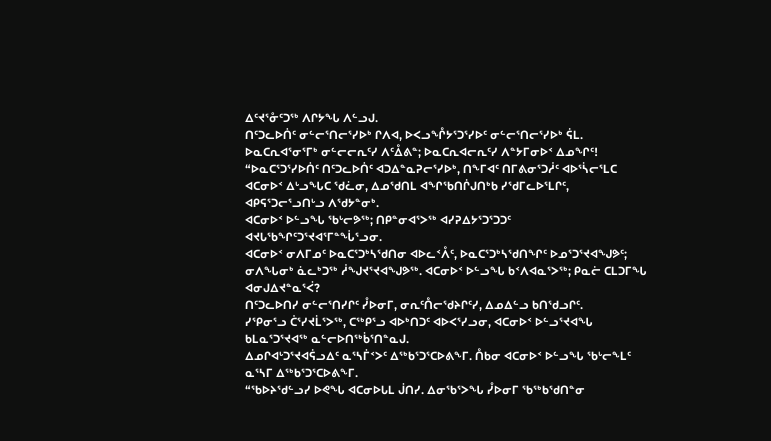ᐃᑦᔪᕐᓁᑦᑐᖅ ᐱᒋᔭᖓ ᐱᓪᓗᒍ.
ᑎᑦᑐᓚᐅᑏᑦ ᓂᓪᓕᕐᑎᓕᕐᓯᐅᒃ ᒋᐱᐊ, ᐅᐸᓗᖎᔭᕐᑐᕐᓯᐅᑦ ᓂᓪᓕᕐᑎᓕᕐᓯᐅᒃ ᕌᒪ. ᐅᓇᑕᕆᐊᕐᓂᕐᒥᒃ ᓂᓪᓕᓕᕆᑦᓯ ᐱᑦᐂᕕᓐ; ᐅᓇᑕᕆᐊᓕᕆᑦᓯ ᐱᓐᔭᒥᓂᐅᑉ ᐃᓄᖏᑦ!
“ᐅᓇᑕᕐᑐᕐᓯᐅᑏᑦ ᑎᑦᑐᓚᐅᑏᑦ ᐊᑐᐃᓐᓇᕈᓕᕐᓯᐅᒃ, ᑎᖕᒥᐊᑦ ᑎᒥᕕᓂᕐᑐᓲᑦ ᐊᐅᕐᓵᓕᕐᒪᑕ ᐊᑕᓂᐅᑉ ᐃᒡᓗᖓᑕ ᖁᓛᓂ, ᐃᓄᖁᑎᒪ ᐊᖏᖃᑎᒌᒍᑎᒃᑲ ᓯᖁᒥᓚᐅᕐᒪᒋᑦ, ᐊᑭᕋᕐᑐᓕᕐᓗᑎᒡᓗ ᐱᖁᔭᓐᓂᒃ.
ᐊᑕᓂᐅᑉ ᐅᓪᓗᖓ ᖃᒡᓕᕗᖅ; ᑎᑭᓐᓂᐊᕐᐳᖅ ᐊᓯᕈᐃᔭᕐᑐᕐᑐᑐᑦ ᐊᔪᒐᖃᖏᑦᑐᕐᔪᐊᕐᒥᓐᖔᕐᓗᓂ.
ᐊᑕᓂᐅᑉ ᓂᐱᒥᓄᑦ ᐅᓇᑕᕐᑐᒃᓴᖁᑎᓂ ᐊᐅᓚᑉᐰᑦ, ᐅᓇᑕᕐᑐᒃᓴᖁᑎᖏᑦ ᐅᓄᕐᑐᕐᔪᐊᖑᕗᑦ; ᓂᐱᖓᓂᒃ ᓈᓚᒃᑐᖅ ᓲᖑᔪᕐᔪᐊᖑᕗᖅ. ᐊᑕᓂᐅᑉ ᐅᓪᓗᖓ ᑲᑉᐱᐊᓇᕐᐳᖅ; ᑭᓇᓖ ᑕᒪᑐᒥᖓ ᐊᓂᒍᐃᔪᓐᓇᕐᐹ?
ᑎᑦᑐᓚᐅᑎᓯ ᓂᓪᓕᕐᑎᓯᒋᑦ ᓮᐅᓂᒥ, ᓂᕆᑦᑍᓕᖁᔨᒋᑦᓯ, ᐃᓄᐃᓪᓗ ᑲᑎᖁᓗᒋᑦ.
ᓯᕿᓂᕐᓗ ᑖᕐᓯᔪᒫᕐᐳᖅ, ᑕᖅᑭᕐᓗ ᐊᐅᒃᑎᑐᑦ ᐊᐅᐸᕐᓯᓗᓂ, ᐊᑕᓂᐅᑉ ᐅᓪᓗᕐᔪᐊᖓ ᑲᒪᓇᕐᑐᕐᔪᐊᖅ ᓇᓪᓕᐅᑎᖅᑳᕐᑎᓐᓇᒍ.
ᐃᓄᒋᐊᒡᑐᕐᔪᐊᕌᓗᐃᑦ ᓇᕐᓴᒦᑉᐳᑦ ᐃᖅᑲᕐᑐᕐᑕᐅᕕᖕᒥ. ᑍᑲᓂ ᐊᑕᓂᐅᑉ ᐅᓪᓗᖓ ᖃᒡᓕᖕᒪᑦ ᓇᕐᓴᒥ ᐃᖅᑲᕐᑐᕐᑕᐅᕕᖕᒥ.
“ᖃᐅᔨᖁᓪᓗᓯ ᐅᕙᖓ ᐊᑕᓂᐅᒐᒪ ᒎᑎᓯ. ᐃᓂᖃᕐᐳᖓ ᓮᐅᓂᒥ ᖃᖅᑲᖁᑎᓐᓂ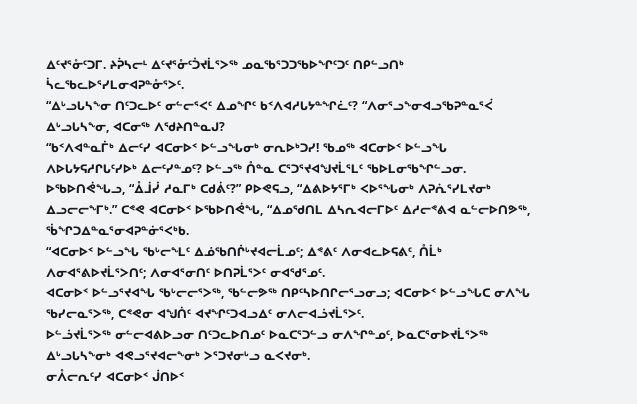ᐃᑦᔪᕐᓁᑦᑐᒥ. ᔨᕉᓴᓕᒻ ᐃᑦᔪᕐᓁᑦᑑᔪᒫᕐᐳᖅ ᓄᓇᖃᕐᑐᑐᖃᐅᖏᑦᑐᑦ ᑎᑭᓪᓗᑎᒃ ᓵᓚᖃᓚᐅᕐᓯᒪᓂᐊᕈᓐᓁᕐᐳᑦ.
“ᐃᒡᓗᒐᓴᖕᓂ ᑎᑦᑐᓚᐅᑦ ᓂᓪᓕᕐᐸᑦ ᐃᓄᖏᑦ ᑲᑉᐱᐊᓱᒐᔭᓐᖏᓛᑦ? “ᐱᓂᕐᓗᖕᓂᐊᓗᖃᕈᓐᓇᕐᐹ ᐃᒡᓗᒐᓴᖕᓂ, ᐊᑕᓂᖅ ᐱᖁᔨᑎᓐᓇᒍ?
“ᑲᑉᐱᐊᓐᓇᒦᒃ ᐃᓕᑦᓯ ᐊᑕᓂᐅᑉ ᐅᓪᓗᖓᓂᒃ ᓂᕆᐅᒃᑐᓯ! ᖃᓄᖅ ᐊᑕᓂᐅᑉ ᐅᓪᓗᖓ ᐱᐅᒐᔭᕋᓱᒋᒐᑦᓯᐅᒃ ᐃᓕᑦᓯᓐᓄᑦ? ᐅᓪᓗᖅ ᑍᓐᓇ ᑕᕐᑐᕐᔪᐊᖑᔪᒫᕐᒪᑦ ᖃᐅᒪᓂᖃᖏᓪᓗᓂ.
ᐅᖃᐅᑎᕚᖓᓗ, “ᐂᒨᓰ ᓱᓇᒥᒃ ᑕᑯᕖᑦ?” ᑭᐅᕙᕋᓗ, “ᐃᕕᐅᔭᕐᒥᒃ ᐸᐅᕐᖓᓂᒃ ᐱᕈᕇᕐᓯᒪᔪᓂᒃ ᐃᓗᓕᓕᖕᒥᒃ.” ᑕᕝᕙ ᐊᑕᓂᐅᑉ ᐅᖃᐅᑎᕚᖓ, “ᐃᓄᖁᑎᒪ ᐃᓴᕆᐊᓕᒥᐅᑦ ᐃᓱᓕᕝᕕᐊ ᓇᓪᓕᐅᑎᕗᖅ, ᖄᖏᑐᐃᓐᓇᕐᓂᐊᕈᓐᓃᕐᐸᒃᑲ.
“ᐊᑕᓂᐅᑉ ᐅᓪᓗᖓ ᖃᒡᓕᖕᒪᑦ ᐃᓅᖃᑎᒌᒡᔪᐊᓕᒫᓄᑦ; ᐃᕝᕕᑦ ᐱᓂᐊᓚᐅᕋᕕᑦ, ᑍᒫᒃ ᐱᓂᐊᕐᕕᐅᔪᒫᕐᐳᑎᑦ; ᐱᓂᐊᕐᓂᑎᑦ ᐅᑎᕈᒫᕐᐳᑦ ᓂᐊᖁᕐᓄᑦ.
ᐊᑕᓂᐅᑉ ᐅᓪᓗᕐᔪᐊᖓ ᖃᒡᓕᓕᕐᐳᖅ, ᖃᓪᓕᕗᖅ ᑎᑭᑦᓴᐅᑎᒋᓕᕐᓗᓂᓗ; ᐊᑕᓂᐅᑉ ᐅᓪᓗᖓᑕ ᓂᐱᖓ ᖃᓯᓕᓇᕐᐳᖅ, ᑕᕝᕙᓂ ᐊᖑᑏᑦ ᐊᔪᖏᑦᑐᐊᓗᐃᑦ ᓂᐱᓕᐊᓘᔪᒫᕐᐳᑦ.
ᐅᓪᓘᔪᒫᕐᐳᖅ ᓂᓪᓕᐊᕕᐅᓗᓂ ᑎᑦᑐᓚᐅᑎᓄᑦ ᐅᓇᑕᕐᑐᓪᓗ ᓂᐱᖏᓐᓄᑦ, ᐅᓇᑕᕐᓂᐅᔪᒫᕐᐳᖅ ᐃᒡᓗᒐᓴᖕᓂᒃ ᐊᕙᓗᕐᔪᐊᓕᖕᓂᒃ ᐳᕐᑐᔪᓂᒡᓗ ᓇᐸᔪᓂᒃ.
ᓂᐰᓕᕆᑦᓯ ᐊᑕᓂᐅᑉ ᒎᑎᐅᑉ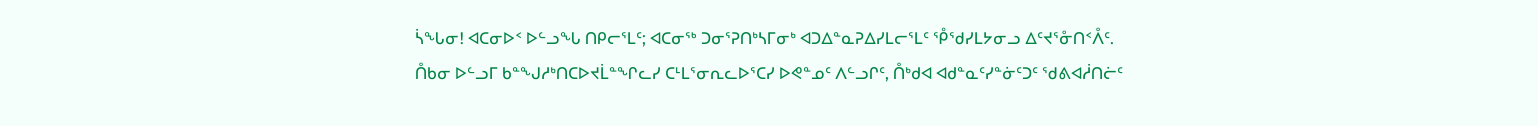ᓵᖓᓂ! ᐊᑕᓂᐅᑉ ᐅᓪᓗᖓ ᑎᑭᓕᕐᒪᑦ; ᐊᑕᓂᖅ ᑐᓂᕐᕈᑎᒃᓴᒥᓂᒃ ᐊᑐᐃᓐᓇᕈᐃᓯᒪᓕᕐᒪᑦ ᕾᖁᓯᒪᔭᓂᓗ ᐃᑦᔪᕐᓁᑎᑉᐰᑦ.
ᑍᑲᓂ ᐅᓪᓗᒥ ᑲᓐᖑᓱᒃᑎᑕᐅᔪᒫᓐᖏᓚᓯ ᑕᒻᒪᕐᓂᕆᓚᐅᕐᑕᓯ ᐅᕙᓐᓄᑦ ᐱᓪᓗᒋᑦ, ᑍᒃᑯᐊ ᐊᑯᓐᓇᑦᓯᓐᓃᑦᑐᑦ ᖁᕕᐊᓲᑎᓖᑦ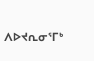ᐱᐅᔪᕆᓂᕐᒥᒃ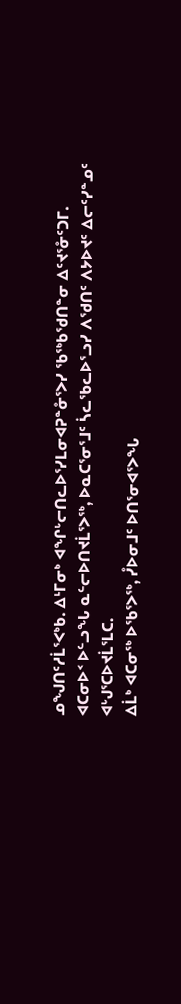ᓄᖑᑎᑦᓱᒫᕐᐸᒃᑲ. ᐃᒻᒥᓂᒃ ᐊᖏᒡᓕᑎᓚᐅᕐᓯᒪᓂᐊᕈᓐᓁᕐᐳᓯ ᖃᖅᑲᖁᑎᓐᓂ ᐃᑦᔪᕐᓁᑦᑐᒥ.
ᐊᑕᓂᐅᑉ ᐅᓪᓗᖓ ᓇᓪᓕᐅᑎᔪᒫᕐᐳᖅ, ᐅᓇᑕᕐᓂᕐᒧᑦ ᓵᓚᖃᓚᐅᕐᓗᓯ ᐱᖁᑎᑦ ᐱᔭᐅᔪᑦ ᐃᓕᑦᓯᓐᓄᑦ ᐊᒡᒍᕐᑕᐅᔪᒫᕐᒪᑕ.
ᐃᒫᒃ ᐊᑕᓂᖅ ᐅᖃᕐᐳᖅ, ᓮᐅᓂᒧᑦ ᐅᑎᕐᓂᐊᕐᐳᖓ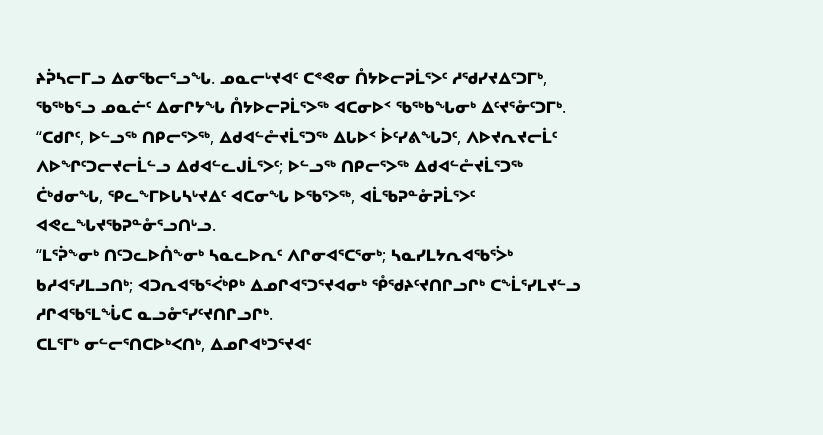ᔨᕉᓴᓕᒥᓗ ᐃᓂᖃᓕᕐᓗᖓ. ᓄᓇᓕᒡᔪᐊᑦ ᑕᕝᕙᓂ ᑍᔭᐅᓕᕈᒫᕐᐳᑦ ᓱᖁᓯᔪᐃᑦᑐᒥᒃ, ᖃᖅᑲᕐᓗ ᓄᓇᓖᑦ ᐃᓂᒋᔭᖓ ᑍᔭᐅᓕᕈᒫᕐᐳᖅ ᐊᑕᓂᐅᑉ ᖃᖅᑲᖓᓂᒃ ᐃᑦᔪᕐᓁᑦᑐᒥᒃ.
“ᑕᑯᒋᑦ, ᐅᓪᓗᖅ ᑎᑭᓕᕐᐳᖅ, ᐃᑯᐊᓪᓔᔪᒫᕐᑐᖅ ᐃᒐᐅᑉ ᐆᑦᓯᕕᖓᑐᑦ, ᐱᐅᔪᕆᔪᓕᒫᑦ ᐱᐅᖏᑦᑐᓕᔪᓕᒫᓪᓗ ᐃᑯᐊᓪᓚᒍᒫᕐᐳᑦ; ᐅᓪᓗᖅ ᑎᑭᓕᕐᐳᖅ ᐃᑯᐊᓪᓔᔪᒫᕐᑐᖅ ᑖᒃᑯᓂᖓ, ᕿᓚᖕᒥᐅᒐᓴᒡᔪᐃᑦ ᐊᑕᓂᖓ ᐅᖃᕐᐳᖅ, ᐊᒫᖃᕈᓐᓁᕈᒫᕐᐳᑦ ᐊᕙᓚᖓᔪᖃᕈᓐᓁᕐᓗᑎᒡᓗ.
“ᒪᕐᕉᖕᓂᒃ ᑎᑦᑐᓚᐅᑏᖕᓂᒃ ᓴᓇᓚᐅᕆᑦ ᐱᒋᓂᐊᕐᑕᕐᓂᒃ; ᓴᓇᓯᒪᔭᕆᐊᖃᕐᐴᒃ ᑲᓱᐊᕐᓯᒪᓗᑎᒃ; ᐊᑐᕆᐊᖃᕐᐹᒃᑭᒃ ᐃᓄᒋᐊᕐᑐᕐᔪᐊᓂᒃ ᕾᖁᔨᑦᔪᑎᒋᓗᒋᒃ ᑕᖕᒫᕐᓯᒪᔪᓪᓗ ᓱᒋᐊᖃᕐᒪᖔᑕ ᓇᓗᓁᕐᓯᑦᔪᑎᒋᓗᒋᒃ.
ᑕᒪᕐᒥᒃ ᓂᓪᓕᕐᑎᑕᐅᒃᐸᑎᒃ, ᐃᓄᒋᐊᒃᑐᕐᔪᐊᑦ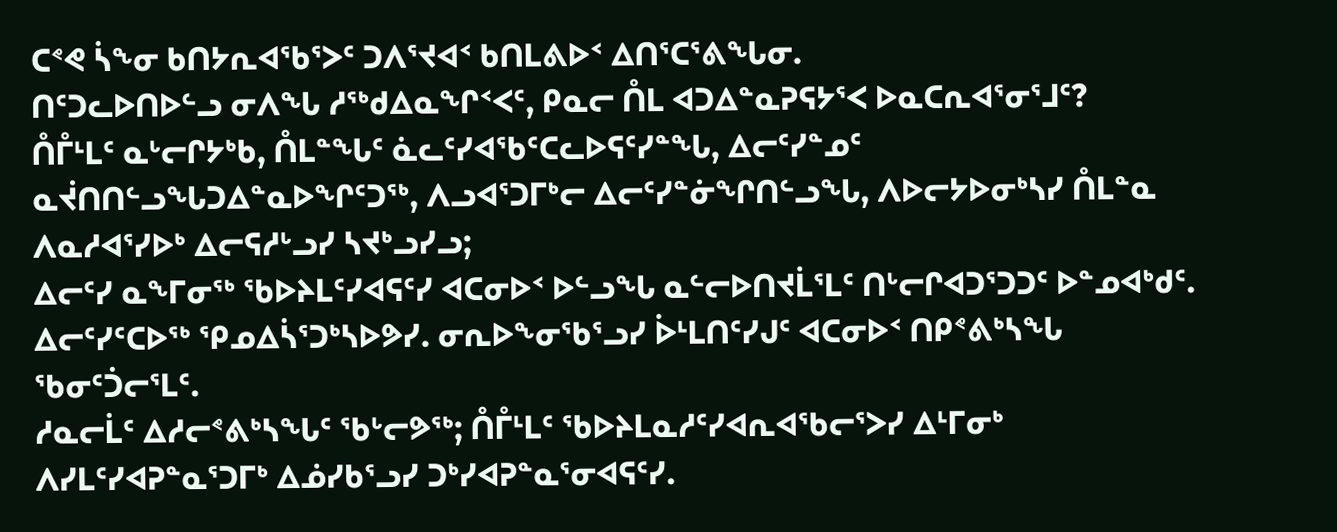ᑕᕝᕙ ᓵᖕᓂ ᑲᑎᔭᕆᐊᖃᕐᐳᑦ ᑐᐱᕐᔪᐊᑉ ᑲᑎᒪᕕᐅᑉ ᐃᑎᕐᑕᕐᕕᖓᓂ.
ᑎᑦᑐᓚᐅᑎᐅᓪᓗ ᓂᐱᖓ ᓱᖅᑯᐃᓇᖏᑉᐸᑦ, ᑭᓇᓕ ᑍᒪ ᐊᑐᐃᓐᓇᕈᕋᔭᕐᐸ ᐅᓇᑕᕆᐊᕐᓂᕐᒧᑦ?
ᑍᒤᒻᒪᑦ ᓇᒡᓕᒋᔭᒃᑲ, ᑍᒪᓐᖓᑦ ᓈᓚᑦᓯᐊᖃᑦᑕᓚᐅᕋᑦᓯᓐᖓ, ᐃᓕᑦᓯᓐᓄᑦ ᓇᔫᑎᑎᓪᓗᖓᑐᐃᓐᓇᐅᖏᑦᑐᖅ, ᐱᓗᐊᕐᑐᒥᒃᓕ ᐃᓕᑦᓯᓐᓃᖏᑎᓪᓗᖓ, ᐱᐅᓕᔭᐅᓂᒃᓴᓯ ᑍᒪᓐᓇ ᐱᓇᓱᐊᕐᓯᐅᒃ ᐃᓕᕋᓱᒡᓗᓯ ᓴᔪᒃᓗᓯᓗ;
ᐃᓕᑦᓯ ᓇᖕᒥᓂᖅ ᖃᐅᔨᒪᑦᓯᐊᕋᑦᓯ ᐊᑕᓂᐅᑉ ᐅᓪᓗᖓ ᓇᓪᓕᐅᑎᔪᒫᕐᒪᑦ ᑎᒡᓕᒋᐊᑐᕐᑐᑐᑦ ᐅᓐᓄᐊᒃᑯᑦ.
ᐃᓕᑦᓯᑦᑕᐅᖅ ᕿᓄᐃᓵᕐᑐᒃᓴᐅᕗᓯ. ᓂᕆᐅᖕᓂᖃᕐᓗᓯ ᐆᒻᒪᑎᑦᓯᒍᑦ ᐊᑕᓂᐅᑉ ᑎᑭᕝᕕᒃᓴᖓ ᖃᓂᑦᑑᓕᕐᒪᑦ.
ᓱᓇᓕᒫᑦ ᐃᓱᓕᕝᕕᒃᓴᖓᑦ ᖃᒡᓕᕗᖅ; ᑍᒤᒻᒪᑦ ᖃᐅᔨᒪᓇᓱᑦᓯᐊᕆᐊᖃᓕᕐᐳᓯ ᐃᒻᒥᓂᒃ ᐱᓯᒪᑦᓯᐊᕈᓐᓇᕐᑐᒥᒃ ᐃᓅᓯᑲᕐᓗᓯ ᑐᒃᓯᐊᕈᓐᓇᕐᓂᐊᕋᑦᓯ.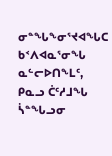ᓂᓐᖓᖕᓂᕐᔪᐊᖓᑕ ᑲᑉᐱᐊᓇᕐᓂᖓ ᓇᓪᓕᐅᑎᖕᒪᑦ, ᑭᓇᓗ ᑖᑦᓱᒧᖓ ᓵᓐᖓᓗᓂ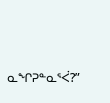ᓇᖏᕈᓐᓇᕐᐹ?”